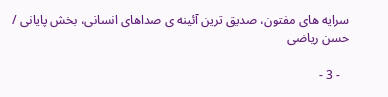سرایه های مفتون، صدیق ترین آئینه ی صداهای انسانی، بخش پایانی / حسن ریاضی

   - 3 -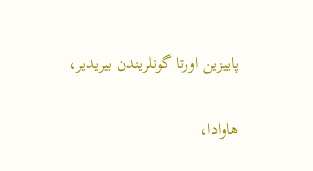پاییزین اورتا گونلریندن بیریدیر،

هاوادا،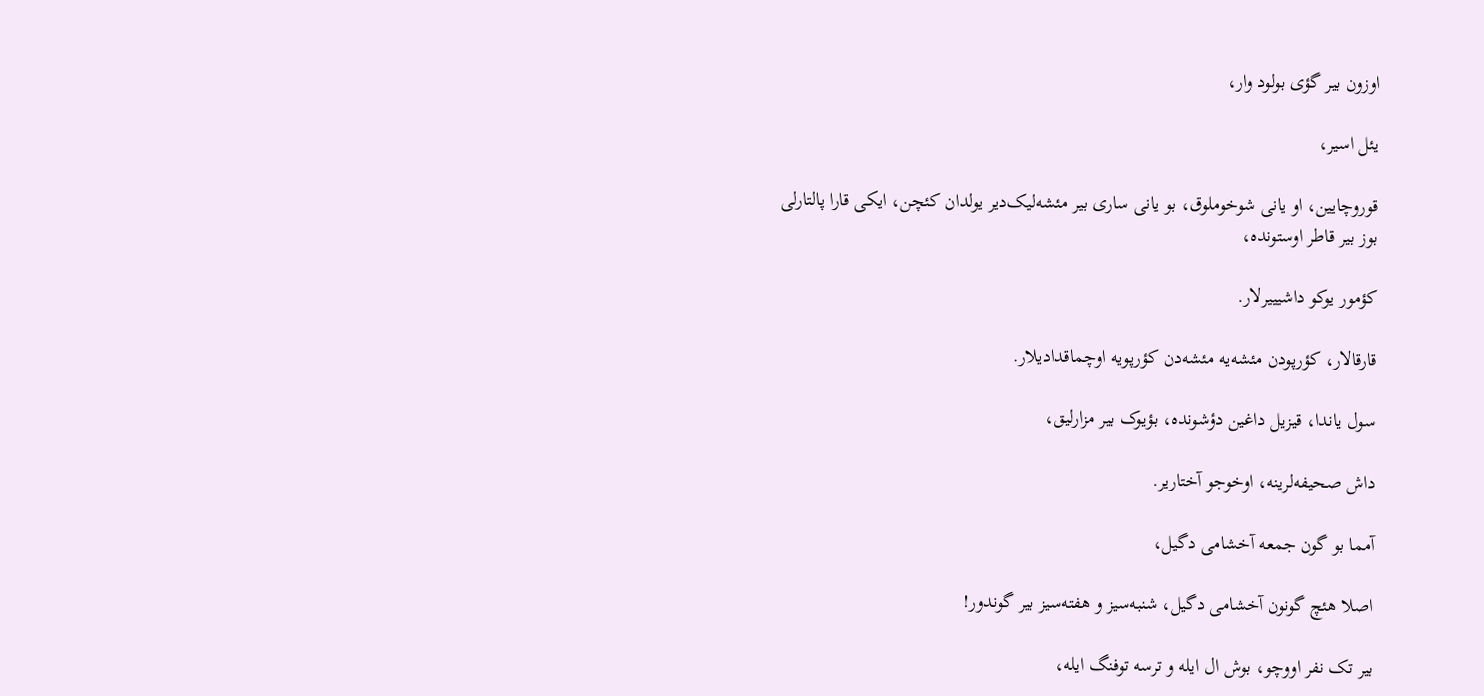اوزون بیر گؤی بولود وار،

یئل اسیر،

قوروچایین، او یانی شوخوملوق، بو یانی ساری بیر مئشه‌لیک‌دیر یولدان کئچن، ایکی قارا پالتارلی بوز بیر قاطر اوستونده،

کؤمور یوکو داشیییرلار.

قارقالار، کؤرپودن مئشه‌یه مئشه‌دن کؤرپویه اوچماقدادیلار.

سول یاندا، قیزیل داغین دؤشونده، بؤیوک بیر مزارلیق،

داش صحیفه‌لرینه، اوخوجو آختاریر.

آمما بو گون جمعه آخشامی دگیل،

اصلا هئچ گونون آخشامی دگیل، شنبه‌سیز و هفته‌سیز بیر گوندور!

بیر تک نفر اووچو، بوش ال ایله و ترسه توفنگ ایله،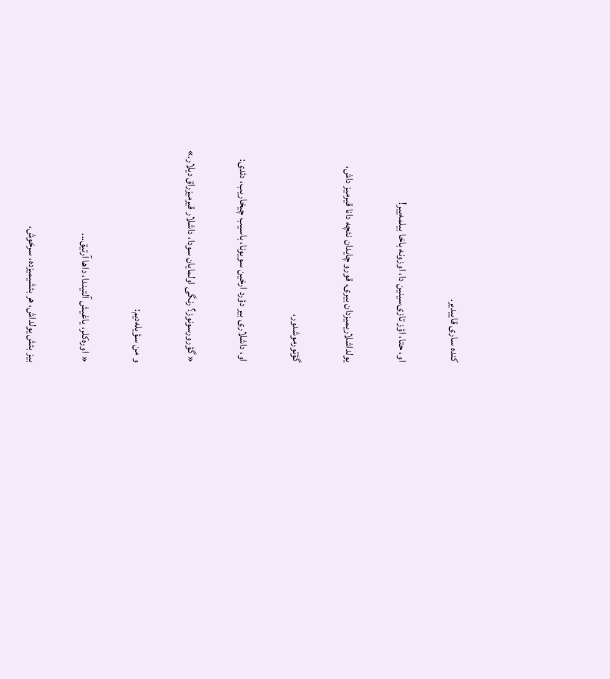کنده ساری قاییدیر.

او، حتا، اؤز تازی‌سینین دا، اوزونه باخا بیلمه‌ییر!

یولداشلاریمیزدان بیری، قورو چایدان نئچه دانا قیرمیز داش،

گؤتورموشدور،

او، داشلاری بیر دؤرد ارخین سویونا، باسیب چیخاریب، دئدی:

« گؤرورسونوز؟ رنگی اولمایان سودا، داشلار قیرمیزراق دیلار.»

و من سؤیله‌دیم:

« اوره‌کلر، یاغیش آلتیندا، داها آرتیق...

بیز بئش یولداش، هر بئشیمیزده، سرخوش،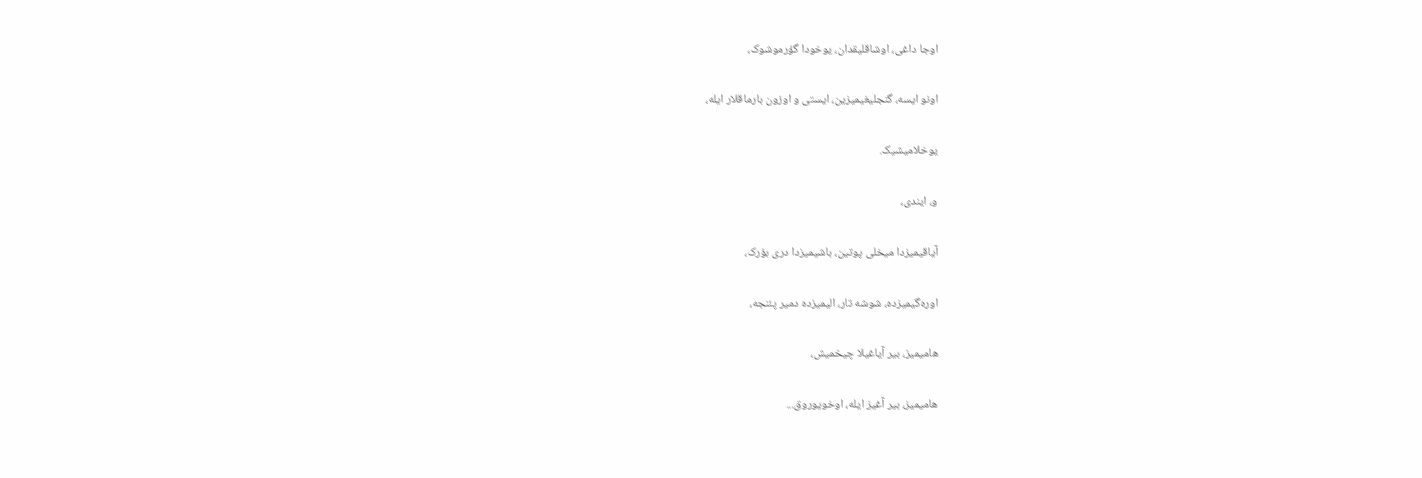اوجا داغی، اوشاقلیقدان، یوخودا گؤرموشوک،

اونو ایسه، گنجلیغیمیزین، ایستی و اوزون بارماقلار ایله،

یوخلامیشیک.

و، ایندی،

آیاقیمیزدا میخلی پوتین، باشیمیزدا دری بؤرک،

اوره‌گیمیزده، شوشه تار، الیمیزده دمیر پئنجه،

هامیمیز، بیر آیاغیلا چیخمیش،

هامیمیز، بیر آغیز ایله، اوخویوروق...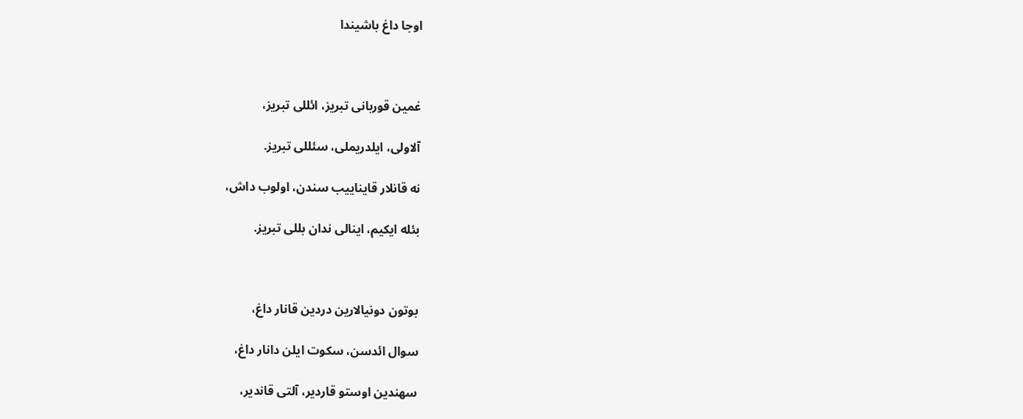اوجا داغ باشیندا



غمین قوربانی تبریز، ائللی تبریز،

آلاولی، ایلدریملی، سئللی تبریز.

نه قانلار قایناییب سندن، اولوب داش،

بئله ایکیم، اینالی ندان بللی تبریز.



بوتون دونیالارین دردین قانار داغ،

سوال ائدسن، سکوت ایلن دانار داغ،

سهندین اوستو قاردیر، آلتی قاندیر،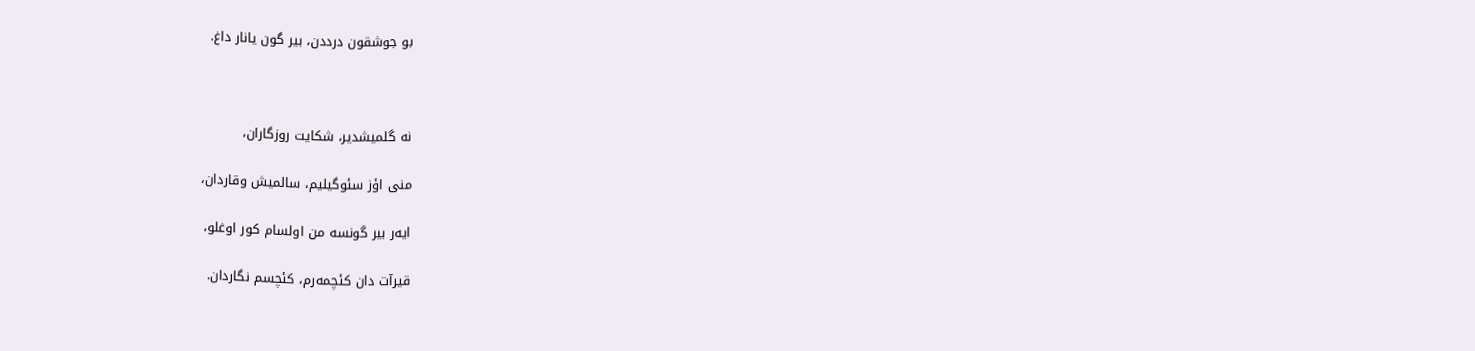بو جوشقون درددن، بیر گون یانار داغ.



نه گلمیشدیر، شکایت روزگاران،

منی اؤز سئوگیلیم، سالمیش وقاردان،

ایه‌ر بیر گونسه من اولسام کور اوغلو،

قیرآت دان کئچمه‌رم، کئچسم نگاردان.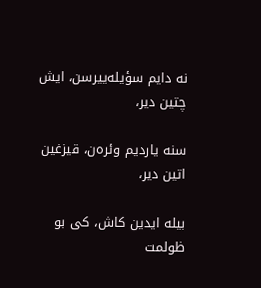نه دایم سؤیله‌ییرسن، ایش چتین دیر،

سنه یاردیم وئره‌ن، قیزغین اتین دیر،

بیله ایدین کاش، کی بو ظولمت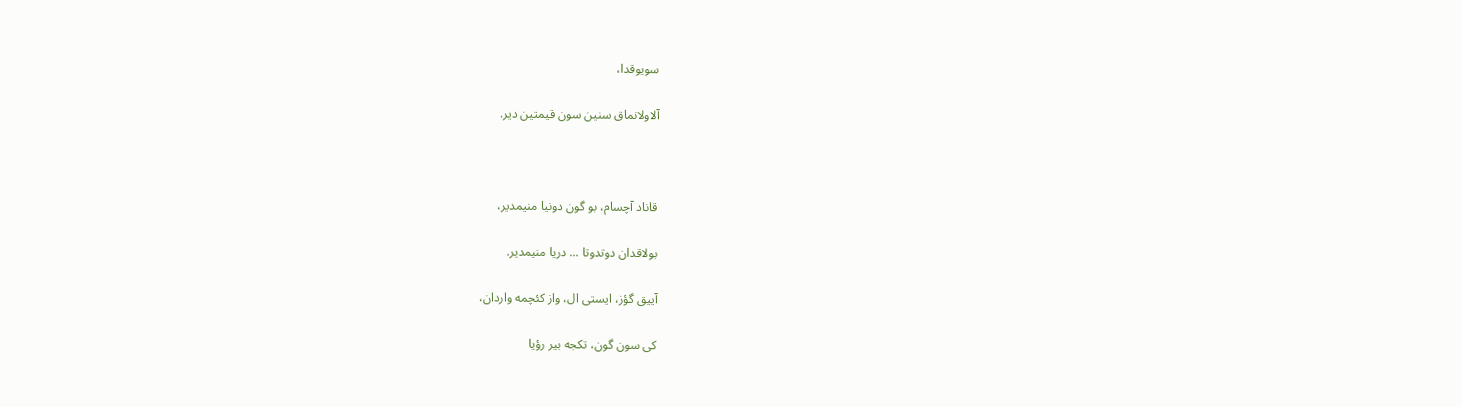سویوقدا،

آلاولانماق سنین سون قیمتین دیر.



قاناد آچسام، بو گون دونیا منیمدیر،

بولاقدان دوتدوتا ... دریا منیمدیر.

آییق گؤز، ایستی ال، واز کئچمه واردان،

کی سون گون، تکجه بیر رؤیا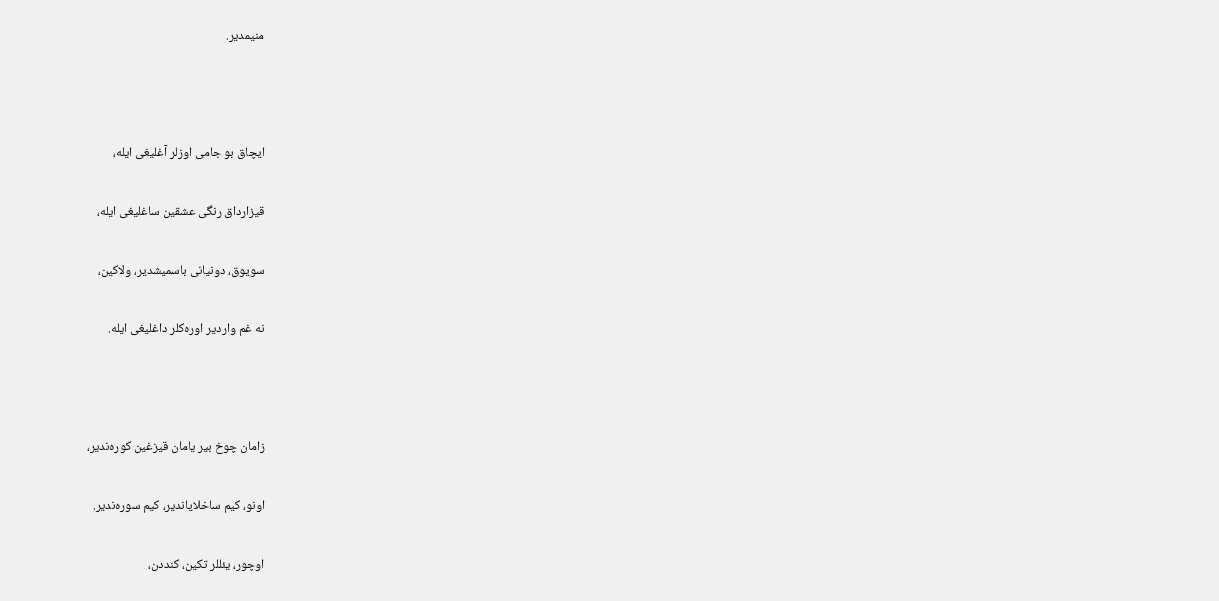منیمدیر.



ایچاق بو جامی اوزلر آغلیغی ایله،

قیزارداق رنگی عشقین ساغلیغی ایله،

سویوق، دونیانی باسمیشدیر، ولاکین،

نه غم واردیر اوره‌کلر داغلیغی ایله.



زامان چوخ بیر یامان قیزغین کوره‌ندیر،

اونو، کیم ساخلایاندیر، کیم سوره‌ندیر.

اوچور، یئللر تکین، کنددن،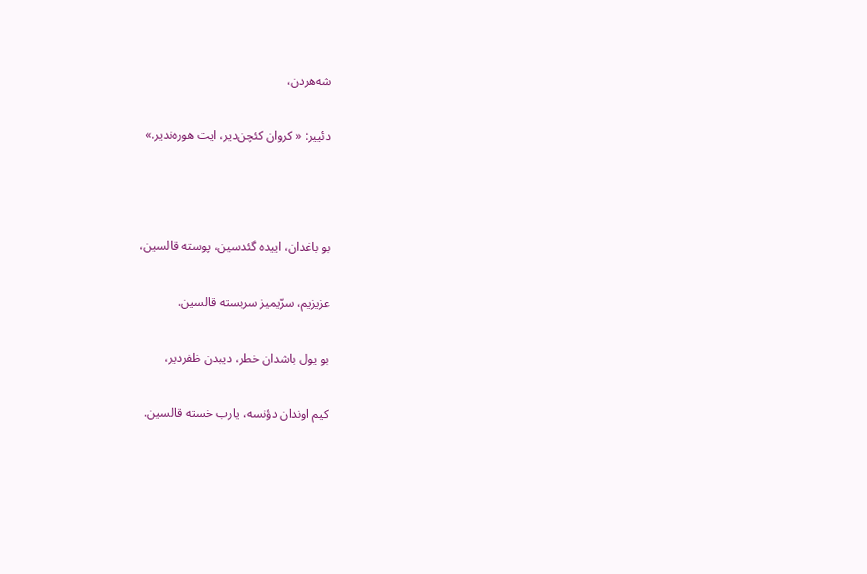شه‌هردن،

دئییر: « کروان کئچن‌دیر، ایت هوره‌ندیر.»



بو باغدان، اییده گئدسین، پوسته قالسین،

عزیزیم، سرّیمیز سربسته قالسین.

بو یول باشدان خطر، دیبدن ظفردیر،

کیم اوندان دؤنسه، یارب خسته قالسین.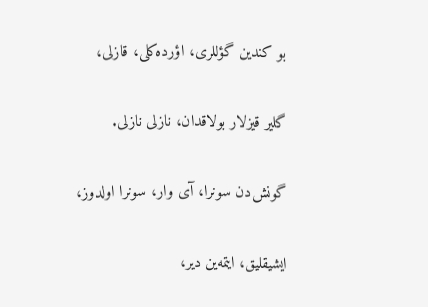بو کندین گؤللری، اؤرده‌کلی، قازلی،

گلیر قیزلار بولاقدان، نازلی نازلی.

گونش‌دن سونرا، آی وار، سونرا اولدوز،

ایشیقلیق، ایتمه‌ین دیر،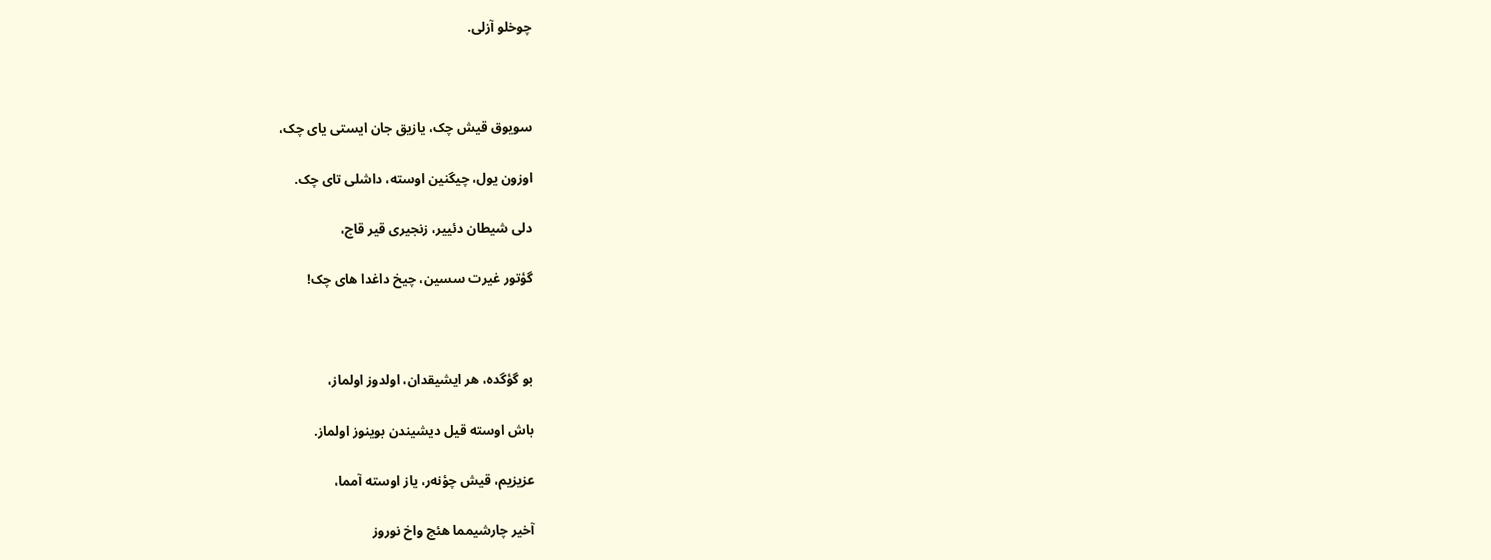چوخلو آزلی.



سویوق قیش چک، یازیق جان ایستی یای چک،

اوزون یول، چیگنین اوسته، داشلی تای چک.

دلی شیطان دئییر، زنجیری قیر قاچ،

گؤتور غیرت سسین، چیخ داغدا های چک!



بو گؤگده، هر ایشیقدان، اولدوز اولماز،

باش اوسته قیل دیشیندن بوینوز اولماز.

عزیزیم، قیش چؤنه‌ر، یاز اوسته آمما،

آخیر چارشیمما هئچ واخ نوروز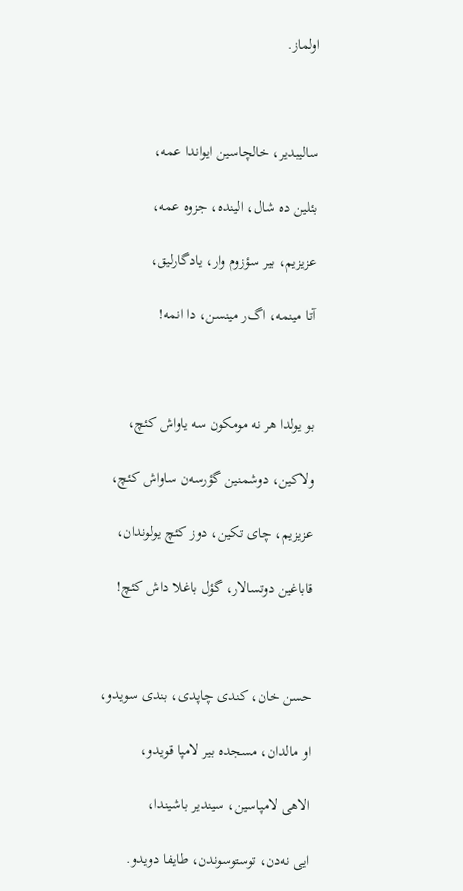اولماز.



سالیبدیر، خالچاسین ایواندا عمه،

بئلین ده شال، الینده، جزوه عمه،

عزیزیم، بیر سؤزوم وار، یادگارلیق،

آتا مینمه، اگ‌ر مینسن، دا انمه!



بو یولدا هر نه مومکون سه یاواش کئچ،

ولاکین، دوشمنین گؤرسه‌ن ساواش کئچ،

عزیزیم، چای تکین، دوز کئچ یولوندان،

قاباغین دوتسالار، گؤل باغلا داش کئچ!



حسن خان، کندی چاپدی، بندی سویدو،

او مالدان، مسجده بیر لامپا قویدو،

الاهی لامپاسین، سیندیر باشیندا،

ایی نه‌دن، توستوسوندن، طایفا دویدو.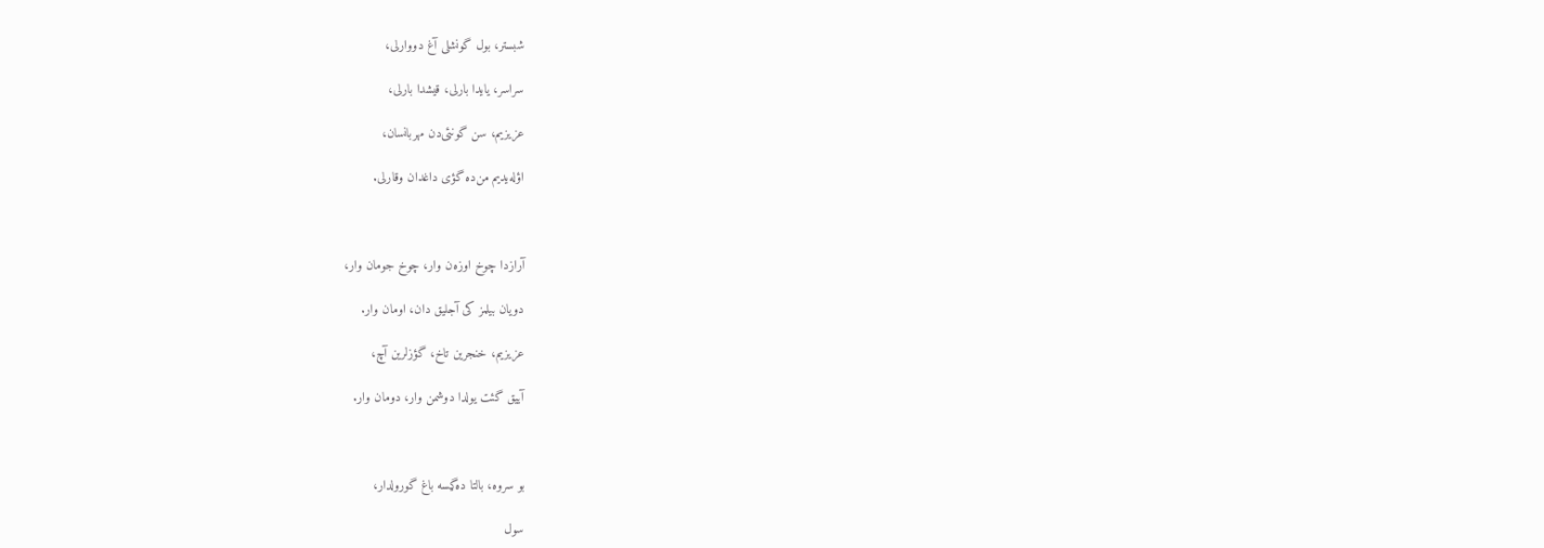شبستر، بول گونشلی آغ دووارلی،

سراسر، یایدا بارلی، قیشدا بارلی،

عزیزیم، سن گونئی‌دن مهربانسان،

اؤله‌یدیم من‌ده گؤی داغدان وقارلی.



آرازدا چوخ اوزه‌ن وار، چوخ جومان وار،

دویان بیلمز کی آجلیق دان، اومان وار.

عزیزیم، خنجرین تاخ، گؤزلرین آچ،

آییق گئت یولدا دوشمن وار، دومان وار.



بو سروه، بالتا ده‌ڲسه باغ گورولدار،

سول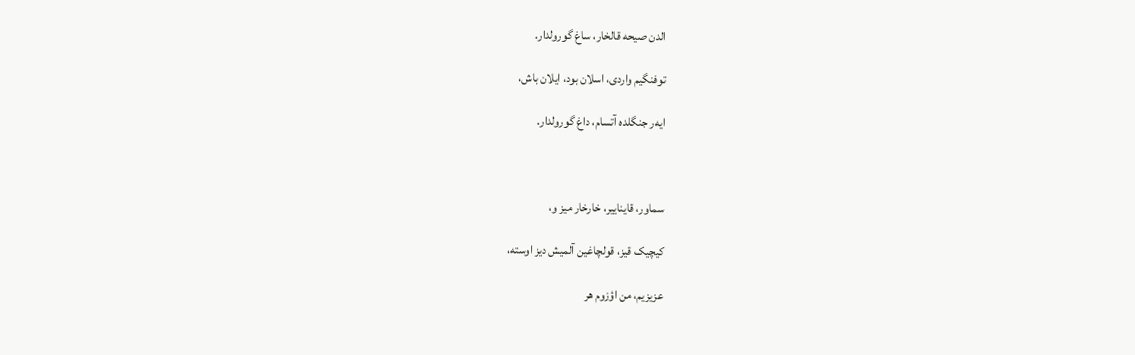الدن صیحه قالخار، ساغ گورولدار.

توفنگیم واردی، اسلان بود، ایلان باش،

ایه‌ر جنگلده آتسام، داغ گورولدار.



سماور، قایناییر، خارخار میز و،

کیچیک قیز، قولچاغین آلمیش دیز اوسته،

عزیزیم، من اؤزوم هر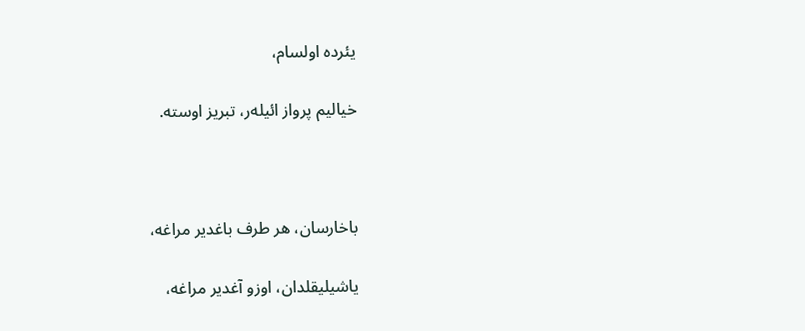یئرده اولسام،

خیالیم پرواز ائیله‌ر، تبریز اوسته.



باخارسان، هر طرف باغدیر مراغه،

یاشیلیقلدان، اوزو آغدیر مراغه،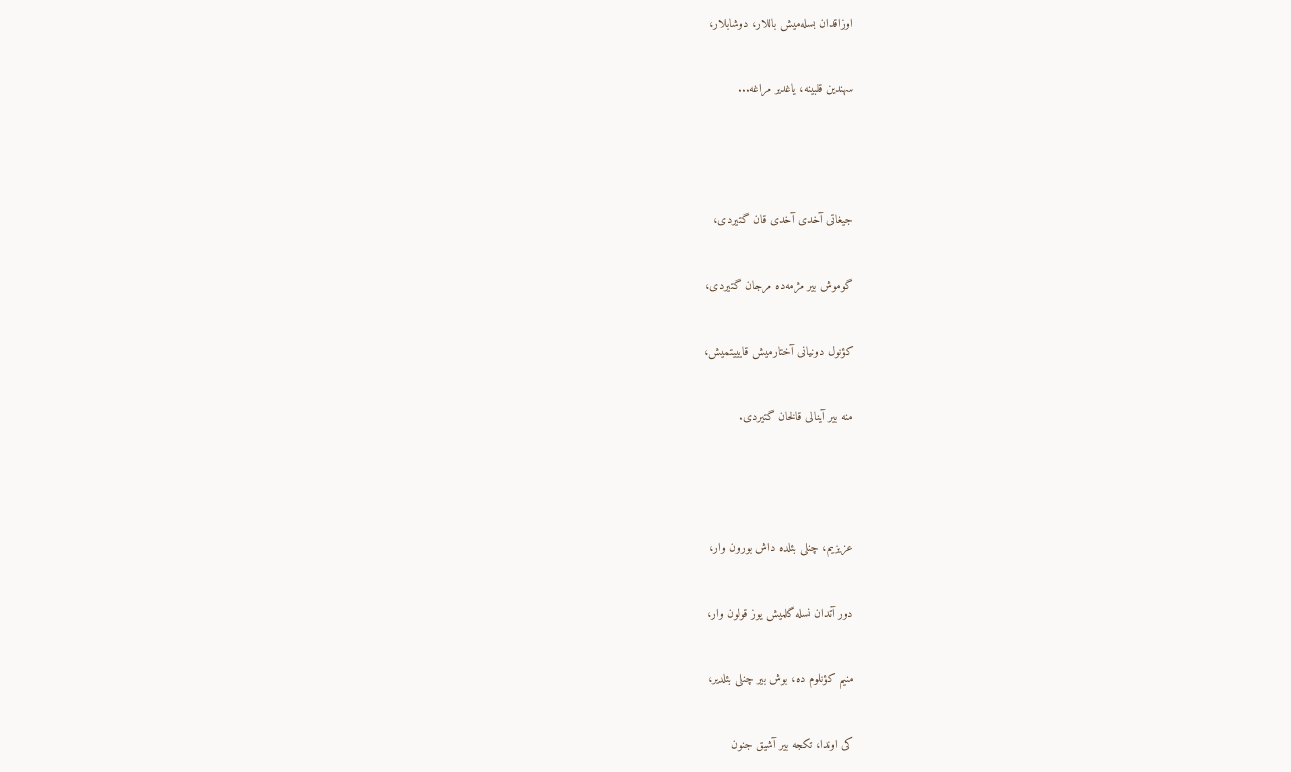اوزاقدان بسله‌میش باللار، دوشابلار،

سهندین قلبینه، یاغدیر مراغه...



جیغاتی آخدی آخدی قان گتیردی،

گوموش بیر مژمه‌ده مرجان گتیردی،

کؤنول دونیانی آختارمیش قایییتمیش،

منه بیر آینالی قالخان گتیردی.



عزیزیم، چنلی بئلده داش بورون وار،

دور آتدان نسله گلمیش یوز قولون وار،

منیم کؤنلوم ده، بوش بیر چنلی بئلدیر،

کی اوندا، تکجه بیر آشیق جنون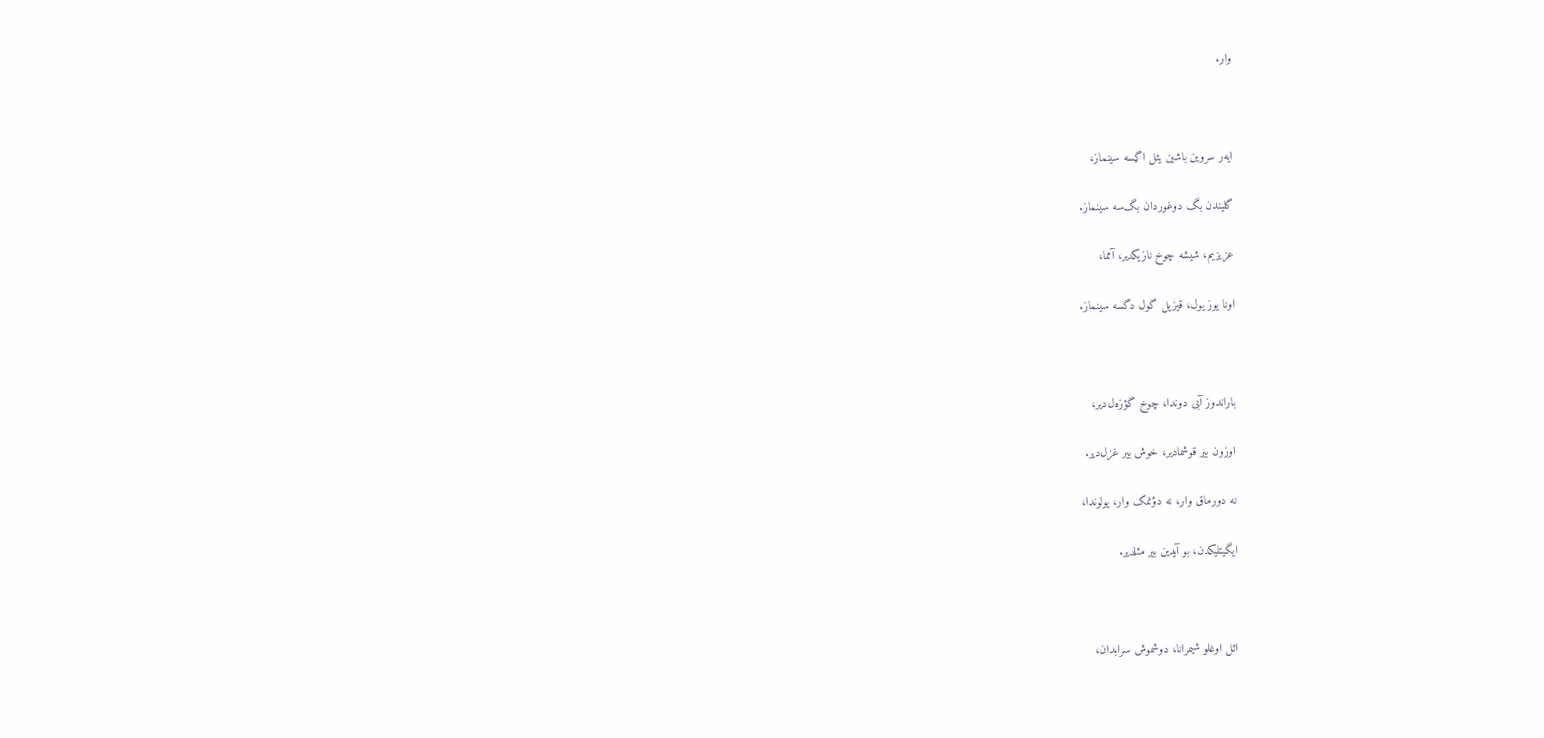وار.



ایه‌ر سروین باشین یئل اڲسه سینماز،

گلیندن بگ دوغوردان بگ‌سه سینماز.

عزیزیم، شیشه چوخ نازیکدیر، آمما،

اونا یوز یول، قیزیل گول دگسه سینماز.



باراندوز آبی دوندا، چوخ گؤزه‌ل‌دیر،

اوزون بیر قوشمادیر، خوش بیر غزل‌دیر.

نه دورماق وار، نه دؤنمک وار، یولوندا،

ایگیتلیکدن، بو آیدین بیر مثلدیر.



ائل اوغلو شیمرانا، دوشموش سرابدان،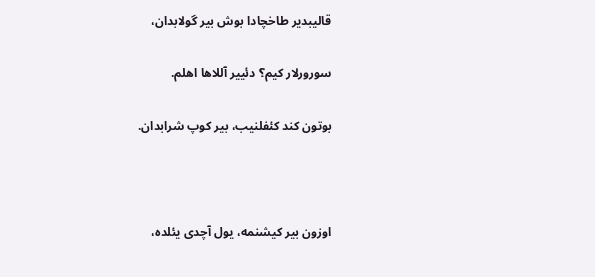قالیبدیر طاخچادا بوش بیر گولابدان،

سورورلار کیم؟ دئییر آللاها اهلم.

بوتون کند کئفلنیب، بیر کوپ شرابدان.



اوزون بیر کیشنمه، یول آچدی یئلده،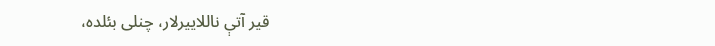قیر آتې ناللاییرلار، چنلی بئلده،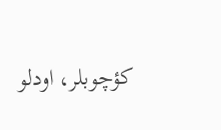کؤچوبلر، اودلو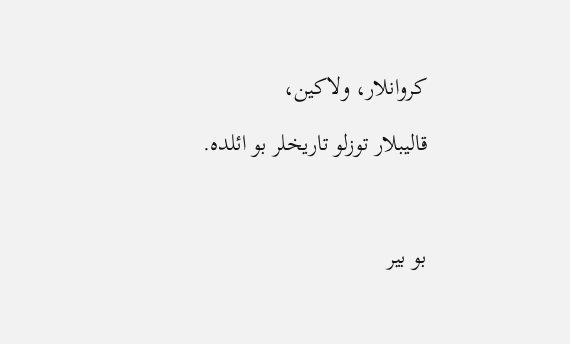کروانلار، ولاکین،

قالیبلار توزلو تاریخلر بو ائلده.



بو بیر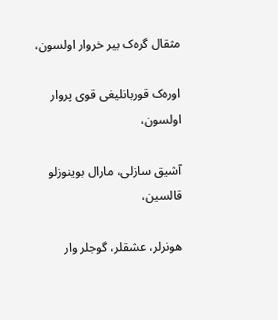مثقال گره‌ک بیر خروار اولسون،

اوره‌ک قوربانلیغی قوی پروار اولسون،

آشیق سازلی، مارال بوینوزلو قالسین،

هونرلر، عشقلر، گوجلر وار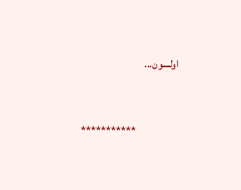اولسون...



                    ***********